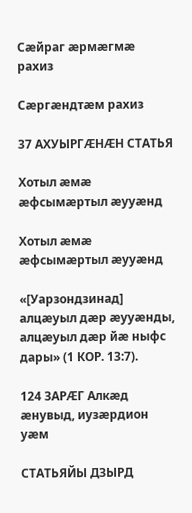Сӕйраг ӕрмӕгмӕ рахиз

Сӕргӕндтӕм рахиз

37 АХУЫРГӔНӔН СТАТЬЯ

Хотыл ӕмӕ ӕфсымӕртыл ӕууӕнд

Хотыл ӕмӕ ӕфсымӕртыл ӕууӕнд

«[Уарзондзинад] алцӕуыл дӕр ӕууӕнды, алцӕуыл дӕр йӕ ныфс дары» (1 КОР. 13:7).

124 ЗАРӔГ Алкӕд ӕнувыд, иузӕрдион уӕм

СТАТЬЯЙЫ ДЗЫРД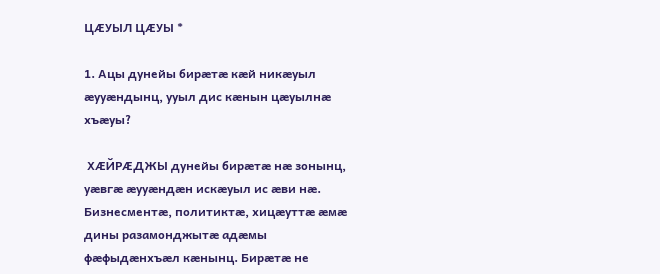ЦӔУЫЛ ЦӔУЫ *

1. Ацы дунейы бирӕтӕ кӕй никӕуыл ӕууӕндынц, ууыл дис кӕнын цӕуылнӕ хъӕуы?

 ХӔЙРӔДЖЫ дунейы бирӕтӕ нӕ зонынц, уӕвгӕ ӕууӕндӕн искӕуыл ис ӕви нӕ. Бизнесментӕ, политиктӕ, хицӕуттӕ ӕмӕ дины разамонджытӕ адӕмы фӕфыдӕнхъӕл кӕнынц. Бирӕтӕ не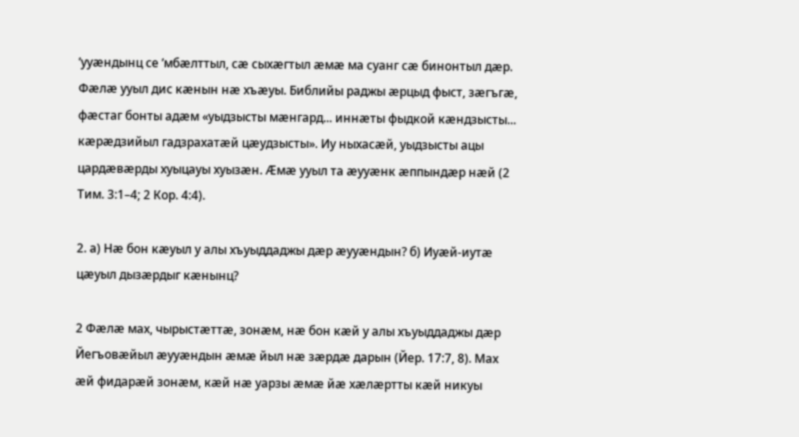’ууӕндынц се ’мбӕлттыл, сӕ сыхӕгтыл ӕмӕ ма суанг сӕ бинонтыл дӕр. Фӕлӕ ууыл дис кӕнын нӕ хъӕуы. Библийы раджы ӕрцыд фыст, зӕгъгӕ, фӕстаг бонты адӕм «уыдзысты мӕнгард... иннӕты фыдкой кӕндзысты... кӕрӕдзийыл гадзрахатӕй цӕудзысты». Иу ныхасӕй, уыдзысты ацы цардӕвӕрды хуыцауы хуызӕн. Ӕмӕ ууыл та ӕууӕнк ӕппындӕр нӕй (2 Тим. 3:1–4; 2 Кор. 4:4).

2. а) Нӕ бон кӕуыл у алы хъуыддаджы дӕр ӕууӕндын? б) Иуӕй-иутӕ цӕуыл дызӕрдыг кӕнынц?

2 Фӕлӕ мах, чырыстӕттӕ, зонӕм, нӕ бон кӕй у алы хъуыддаджы дӕр Йегъовӕйыл ӕууӕндын ӕмӕ йыл нӕ зӕрдӕ дарын (Йер. 17:7, 8). Мах ӕй фидарӕй зонӕм, кӕй нӕ уарзы ӕмӕ йӕ хӕлӕртты кӕй никуы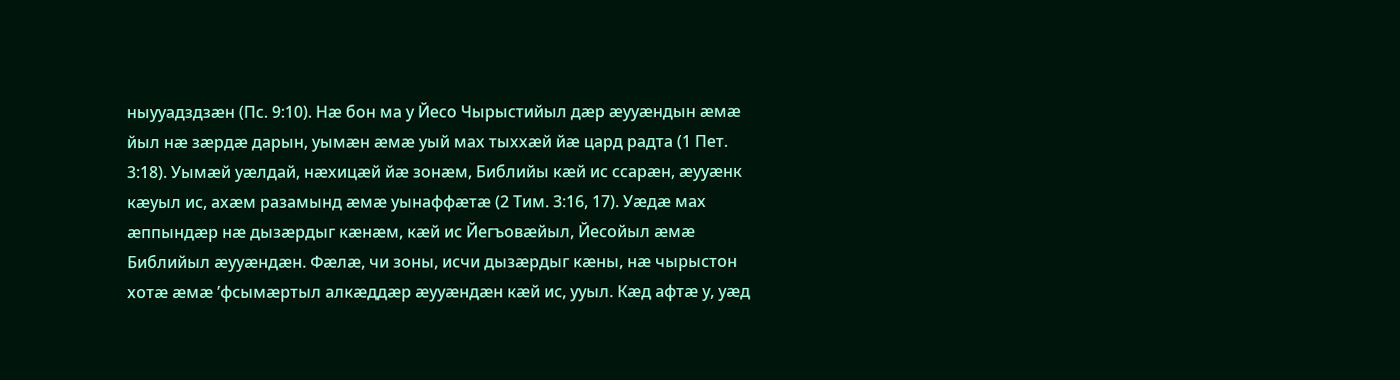ныууадздзӕн (Пс. 9:10). Нӕ бон ма у Йесо Чырыстийыл дӕр ӕууӕндын ӕмӕ йыл нӕ зӕрдӕ дарын, уымӕн ӕмӕ уый мах тыххӕй йӕ цард радта (1 Пет. 3:18). Уымӕй уӕлдай, нӕхицӕй йӕ зонӕм, Библийы кӕй ис ссарӕн, ӕууӕнк кӕуыл ис, ахӕм разамынд ӕмӕ уынаффӕтӕ (2 Тим. 3:16, 17). Уӕдӕ мах ӕппындӕр нӕ дызӕрдыг кӕнӕм, кӕй ис Йегъовӕйыл, Йесойыл ӕмӕ Библийыл ӕууӕндӕн. Фӕлӕ, чи зоны, исчи дызӕрдыг кӕны, нӕ чырыстон хотӕ ӕмӕ ’фсымӕртыл алкӕддӕр ӕууӕндӕн кӕй ис, ууыл. Кӕд афтӕ у, уӕд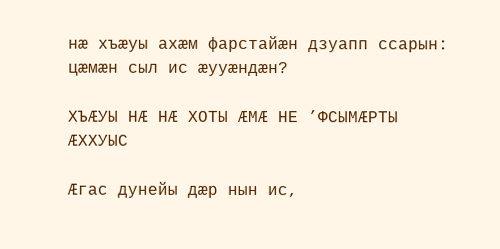нӕ хъӕуы ахӕм фарстайӕн дзуапп ссарын: цӕмӕн сыл ис ӕууӕндӕн?

ХЪӔУЫ НӔ НӔ ХОТЫ ӔМӔ НЕ ’ФСЫМӔРТЫ ӔХХУЫС

Ӕгас дунейы дӕр нын ис,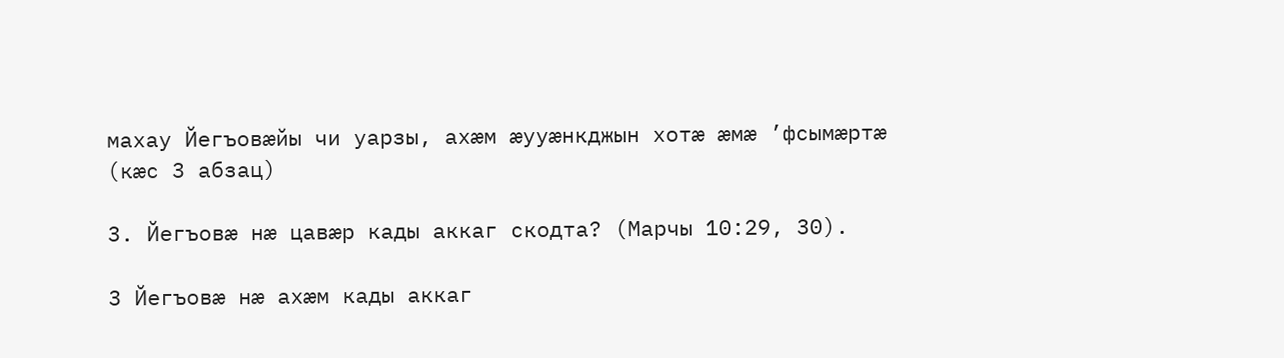махау Йегъовӕйы чи уарзы, ахӕм ӕууӕнкджын хотӕ ӕмӕ ’фсымӕртӕ (кӕс 3 абзац)

3. Йегъовӕ нӕ цавӕр кады аккаг скодта? (Марчы 10:29, 30).

3 Йегъовӕ нӕ ахӕм кады аккаг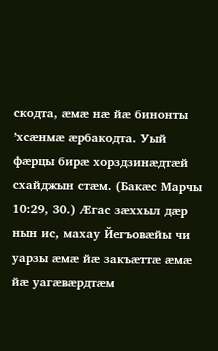скодта, ӕмӕ нӕ йӕ бинонты ’хсӕнмӕ ӕрбакодта. Уый фӕрцы бирӕ хорздзинӕдтӕй схайджын стӕм. (Бакӕс Марчы 10:29, 30.) Ӕгас зӕххыл дӕр нын ис, махау Йегъовӕйы чи уарзы ӕмӕ йӕ закъӕттӕ ӕмӕ йӕ уагӕвӕрдтӕм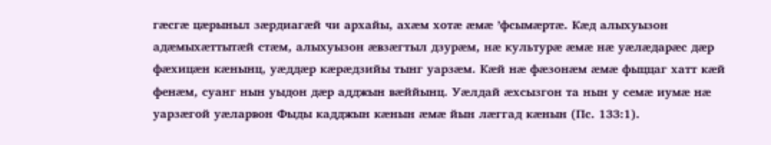гӕсгӕ цӕрыныл зӕрдиагӕй чи архайы, ахӕм хотӕ ӕмӕ ’фсымӕртӕ. Кӕд алыхуызон адӕмыхӕттытӕй стӕм, алыхуызон ӕвзӕгтыл дзурӕм, нӕ культурӕ ӕмӕ нӕ уӕлӕдарӕс дӕр фӕхицӕн кӕнынц, уӕддӕр кӕрӕдзийы тынг уарзӕм. Кӕй нӕ фӕзонӕм ӕмӕ фыццаг хатт кӕй фенӕм, суанг нын уыдон дӕр адджын вӕййынц. Уӕлдай ӕхсызгон та нын у семӕ иумӕ нӕ уарзӕгой уӕларвон Фыды кадджын кӕнын ӕмӕ йын лӕггад кӕнын (Пс. 133:1).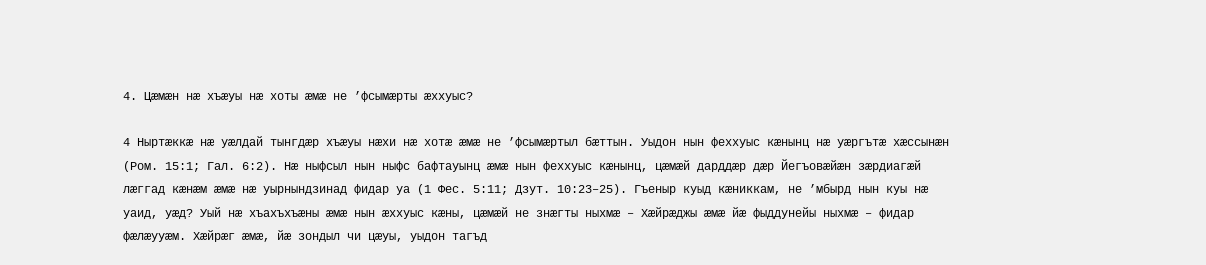4. Цӕмӕн нӕ хъӕуы нӕ хоты ӕмӕ не ’фсымӕрты ӕххуыс?

4 Ныртӕккӕ нӕ уӕлдай тынгдӕр хъӕуы нӕхи нӕ хотӕ ӕмӕ не ’фсымӕртыл бӕттын. Уыдон нын феххуыс кӕнынц нӕ уӕргътӕ хӕссынӕн (Ром. 15:1; Гал. 6:2). Нӕ ныфсыл нын ныфс бафтауынц ӕмӕ нын феххуыс кӕнынц, цӕмӕй дарддӕр дӕр Йегъовӕйӕн зӕрдиагӕй лӕггад кӕнӕм ӕмӕ нӕ уырнындзинад фидар уа (1 Фес. 5:11; Дзут. 10:23–25). Гъеныр куыд кӕниккам, не ’мбырд нын куы нӕ уаид, уӕд? Уый нӕ хъахъхъӕны ӕмӕ нын ӕххуыс кӕны, цӕмӕй не знӕгты ныхмӕ – Хӕйрӕджы ӕмӕ йӕ фыддунейы ныхмӕ – фидар фӕлӕууӕм. Хӕйрӕг ӕмӕ, йӕ зондыл чи цӕуы, уыдон тагъд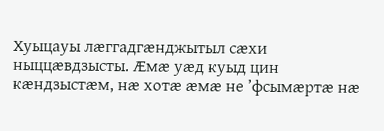Хуыцауы лӕггадгӕнджытыл сӕхи ныццӕвдзысты. Ӕмӕ уӕд куыд цин кӕндзыстӕм, нӕ хотӕ ӕмӕ не ’фсымӕртӕ нӕ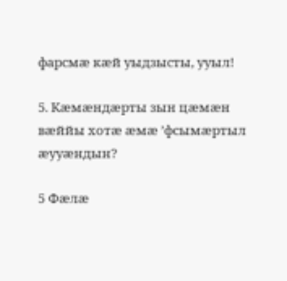фарсмӕ кӕй уыдзысты, ууыл!

5. Кӕмӕндӕрты зын цӕмӕн вӕййы хотӕ ӕмӕ ’фсымӕртыл ӕууӕндын?

5 Фӕлӕ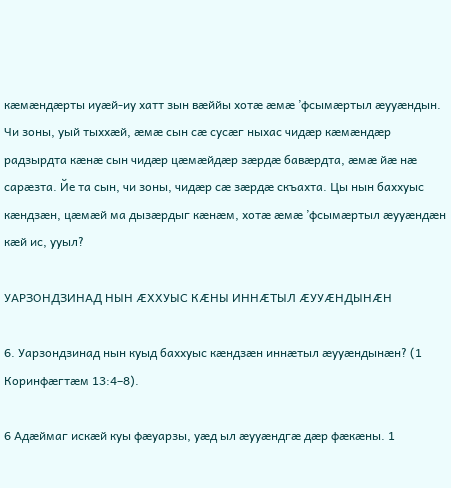кӕмӕндӕрты иуӕй-иу хатт зын вӕййы хотӕ ӕмӕ ’фсымӕртыл ӕууӕндын. Чи зоны, уый тыххӕй, ӕмӕ сын сӕ сусӕг ныхас чидӕр кӕмӕндӕр радзырдта кӕнӕ сын чидӕр цӕмӕйдӕр зӕрдӕ бавӕрдта, ӕмӕ йӕ нӕ сарӕзта. Йе та сын, чи зоны, чидӕр сӕ зӕрдӕ скъахта. Цы нын баххуыс кӕндзӕн, цӕмӕй ма дызӕрдыг кӕнӕм, хотӕ ӕмӕ ’фсымӕртыл ӕууӕндӕн кӕй ис, ууыл?

УАРЗОНДЗИНАД НЫН ӔХХУЫС КӔНЫ ИННӔТЫЛ ӔУУӔНДЫНӔН

6. Уарзондзинад нын куыд баххуыс кӕндзӕн иннӕтыл ӕууӕндынӕн? (1 Коринфӕгтӕм 13:4–8).

6 Адӕймаг искӕй куы фӕуарзы, уӕд ыл ӕууӕндгӕ дӕр фӕкӕны. 1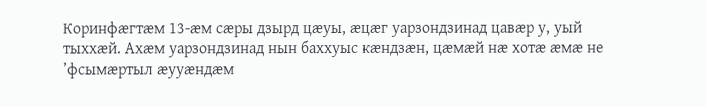Коринфӕгтӕм 13-ӕм сӕры дзырд цӕуы, ӕцӕг уарзондзинад цавӕр у, уый тыххӕй. Ахӕм уарзондзинад нын баххуыс кӕндзӕн, цӕмӕй нӕ хотӕ ӕмӕ не ’фсымӕртыл ӕууӕндӕм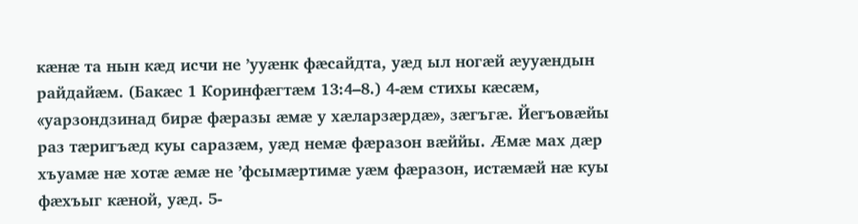кӕнӕ та нын кӕд исчи не ’ууӕнк фӕсайдта, уӕд ыл ногӕй ӕууӕндын райдайӕм. (Бакӕс 1 Коринфӕгтӕм 13:4–8.) 4-ӕм стихы кӕсӕм, «уарзондзинад бирӕ фӕразы ӕмӕ у хӕларзӕрдӕ», зӕгъгӕ. Йегъовӕйы раз тӕригъӕд куы саразӕм, уӕд немӕ фӕразон вӕййы. Ӕмӕ мах дӕр хъуамӕ нӕ хотӕ ӕмӕ не ’фсымӕртимӕ уӕм фӕразон, истӕмӕй нӕ куы фӕхъыг кӕной, уӕд. 5-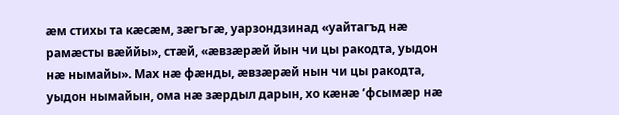ӕм стихы та кӕсӕм, зӕгъгӕ, уарзондзинад «уайтагъд нӕ рамӕсты вӕййы», стӕй, «ӕвзӕрӕй йын чи цы ракодта, уыдон нӕ нымайы». Мах нӕ фӕнды, ӕвзӕрӕй нын чи цы ракодта, уыдон нымайын, ома нӕ зӕрдыл дарын, хо кӕнӕ ’фсымӕр нӕ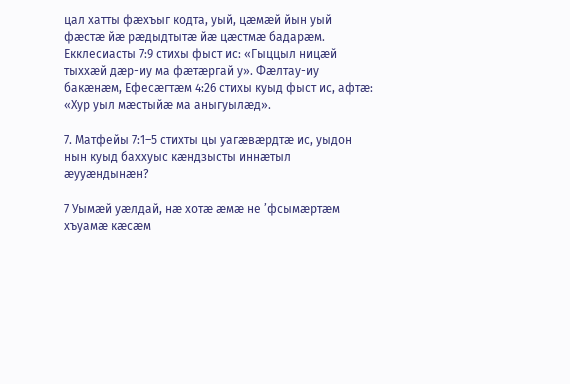цал хатты фӕхъыг кодта, уый, цӕмӕй йын уый фӕстӕ йӕ рӕдыдтытӕ йӕ цӕстмӕ бадарӕм. Екклесиасты 7:9 стихы фыст ис: «Гыццыл ницӕй тыххӕй дӕр-иу ма фӕтӕргай у». Фӕлтау-иу бакӕнӕм, Ефесӕгтӕм 4:26 стихы куыд фыст ис, афтӕ: «Хур уыл мӕстыйӕ ма аныгуылӕд».

7. Матфейы 7:1–5 стихты цы уагӕвӕрдтӕ ис, уыдон нын куыд баххуыс кӕндзысты иннӕтыл ӕууӕндынӕн?

7 Уымӕй уӕлдай, нӕ хотӕ ӕмӕ не ’фсымӕртӕм хъуамӕ кӕсӕм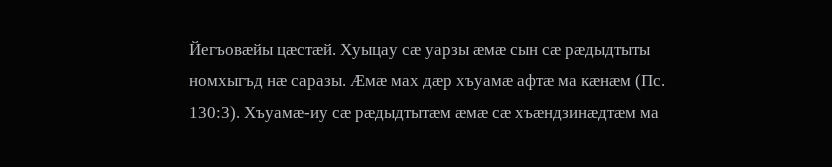Йегъовӕйы цӕстӕй. Хуыцау сӕ уарзы ӕмӕ сын сӕ рӕдыдтыты номхыгъд нӕ саразы. Ӕмӕ мах дӕр хъуамӕ афтӕ ма кӕнӕм (Пс. 130:3). Хъуамӕ-иу сӕ рӕдыдтытӕм ӕмӕ сӕ хъӕндзинӕдтӕм ма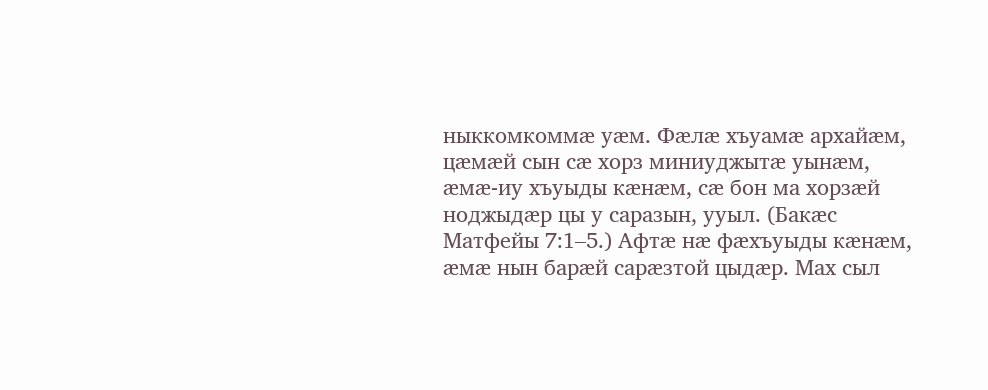ныккомкоммӕ уӕм. Фӕлӕ хъуамӕ архайӕм, цӕмӕй сын сӕ хорз миниуджытӕ уынӕм, ӕмӕ-иу хъуыды кӕнӕм, сӕ бон ма хорзӕй ноджыдӕр цы у саразын, ууыл. (Бакӕс Матфейы 7:1–5.) Афтӕ нӕ фӕхъуыды кӕнӕм, ӕмӕ нын барӕй сарӕзтой цыдӕр. Мах сыл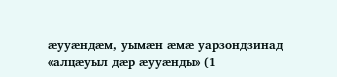ӕууӕндӕм, уымӕн ӕмӕ уарзондзинад «алцӕуыл дӕр ӕууӕнды» (1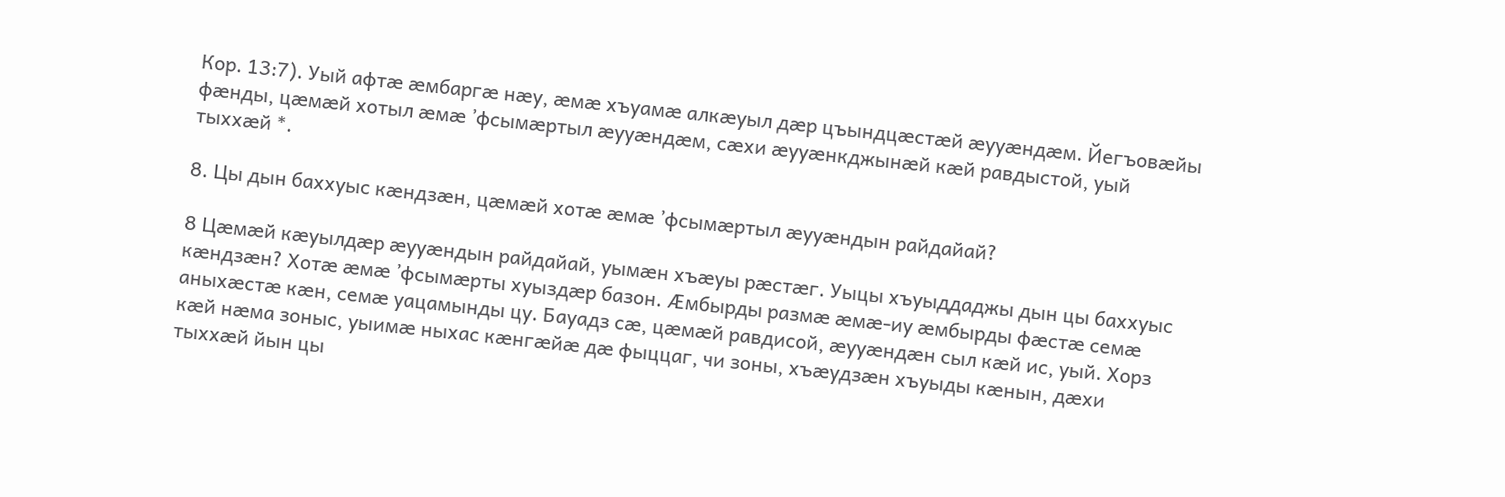Кор. 13:7). Уый афтӕ ӕмбаргӕ нӕу, ӕмӕ хъуамӕ алкӕуыл дӕр цъындцӕстӕй ӕууӕндӕм. Йегъовӕйы фӕнды, цӕмӕй хотыл ӕмӕ ’фсымӕртыл ӕууӕндӕм, сӕхи ӕууӕнкджынӕй кӕй равдыстой, уый тыххӕй *.

8. Цы дын баххуыс кӕндзӕн, цӕмӕй хотӕ ӕмӕ ’фсымӕртыл ӕууӕндын райдайай?

8 Цӕмӕй кӕуылдӕр ӕууӕндын райдайай, уымӕн хъӕуы рӕстӕг. Уыцы хъуыддаджы дын цы баххуыс кӕндзӕн? Хотӕ ӕмӕ ’фсымӕрты хуыздӕр базон. Ӕмбырды размӕ ӕмӕ-иу ӕмбырды фӕстӕ семӕ аныхӕстӕ кӕн, семӕ уацамынды цу. Бауадз сӕ, цӕмӕй равдисой, ӕууӕндӕн сыл кӕй ис, уый. Хорз кӕй нӕма зоныс, уыимӕ ныхас кӕнгӕйӕ дӕ фыццаг, чи зоны, хъӕудзӕн хъуыды кӕнын, дӕхи тыххӕй йын цы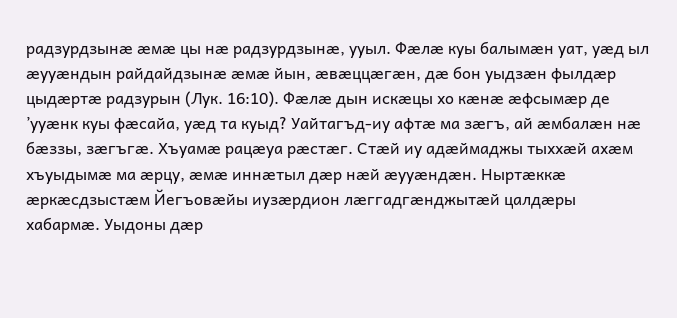радзурдзынӕ ӕмӕ цы нӕ радзурдзынӕ, ууыл. Фӕлӕ куы балымӕн уат, уӕд ыл ӕууӕндын райдайдзынӕ ӕмӕ йын, ӕвӕццӕгӕн, дӕ бон уыдзӕн фылдӕр цыдӕртӕ радзурын (Лук. 16:10). Фӕлӕ дын искӕцы хо кӕнӕ ӕфсымӕр де ’ууӕнк куы фӕсайа, уӕд та куыд? Уайтагъд-иу афтӕ ма зӕгъ, ай ӕмбалӕн нӕ бӕззы, зӕгъгӕ. Хъуамӕ рацӕуа рӕстӕг. Стӕй иу адӕймаджы тыххӕй ахӕм хъуыдымӕ ма ӕрцу, ӕмӕ иннӕтыл дӕр нӕй ӕууӕндӕн. Ныртӕккӕ ӕркӕсдзыстӕм Йегъовӕйы иузӕрдион лӕггадгӕнджытӕй цалдӕры хабармӕ. Уыдоны дӕр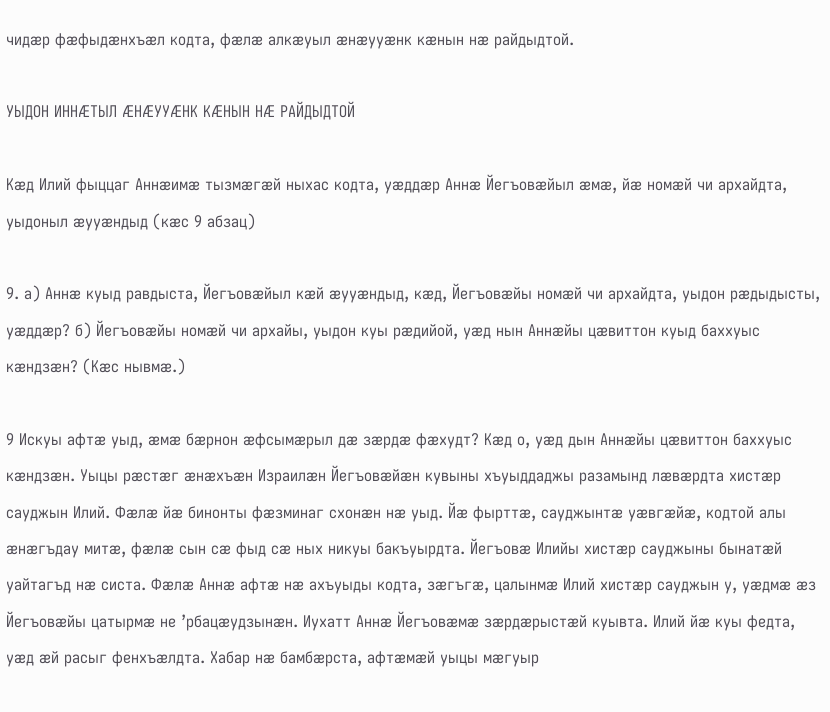чидӕр фӕфыдӕнхъӕл кодта, фӕлӕ алкӕуыл ӕнӕууӕнк кӕнын нӕ райдыдтой.

УЫДОН ИННӔТЫЛ ӔНӔУУӔНК КӔНЫН НӔ РАЙДЫДТОЙ

Кӕд Илий фыццаг Аннӕимӕ тызмӕгӕй ныхас кодта, уӕддӕр Аннӕ Йегъовӕйыл ӕмӕ, йӕ номӕй чи архайдта, уыдоныл ӕууӕндыд (кӕс 9 абзац)

9. а) Аннӕ куыд равдыста, Йегъовӕйыл кӕй ӕууӕндыд, кӕд, Йегъовӕйы номӕй чи архайдта, уыдон рӕдыдысты, уӕддӕр? б) Йегъовӕйы номӕй чи архайы, уыдон куы рӕдийой, уӕд нын Аннӕйы цӕвиттон куыд баххуыс кӕндзӕн? (Кӕс нывмӕ.)

9 Искуы афтӕ уыд, ӕмӕ бӕрнон ӕфсымӕрыл дӕ зӕрдӕ фӕхудт? Кӕд о, уӕд дын Аннӕйы цӕвиттон баххуыс кӕндзӕн. Уыцы рӕстӕг ӕнӕхъӕн Израилӕн Йегъовӕйӕн кувыны хъуыддаджы разамынд лӕвӕрдта хистӕр сауджын Илий. Фӕлӕ йӕ бинонты фӕзминаг схонӕн нӕ уыд. Йӕ фырттӕ, сауджынтӕ уӕвгӕйӕ, кодтой алы ӕнӕгъдау митӕ, фӕлӕ сын сӕ фыд сӕ ных никуы бакъуырдта. Йегъовӕ Илийы хистӕр сауджыны бынатӕй уайтагъд нӕ систа. Фӕлӕ Аннӕ афтӕ нӕ ахъуыды кодта, зӕгъгӕ, цалынмӕ Илий хистӕр сауджын у, уӕдмӕ ӕз Йегъовӕйы цатырмӕ не ’рбацӕудзынӕн. Иухатт Аннӕ Йегъовӕмӕ зӕрдӕрыстӕй куывта. Илий йӕ куы федта, уӕд ӕй расыг фенхъӕлдта. Хабар нӕ бамбӕрста, афтӕмӕй уыцы мӕгуыр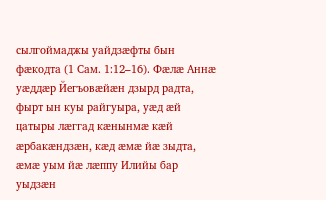сылгоймаджы уайдзӕфты бын фӕкодта (1 Сам. 1:12–16). Фӕлӕ Аннӕ уӕддӕр Йегъовӕйӕн дзырд радта, фырт ын куы райгуыра, уӕд ӕй цатыры лӕггад кӕнынмӕ кӕй ӕрбакӕндзӕн, кӕд ӕмӕ йӕ зыдта, ӕмӕ уым йӕ лӕппу Илийы бар уыдзӕн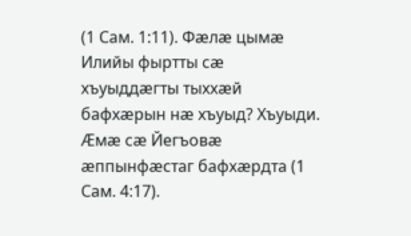(1 Сам. 1:11). Фӕлӕ цымӕ Илийы фыртты сӕ хъуыддӕгты тыххӕй бафхӕрын нӕ хъуыд? Хъуыди. Ӕмӕ сӕ Йегъовӕ ӕппынфӕстаг бафхӕрдта (1 Сам. 4:17).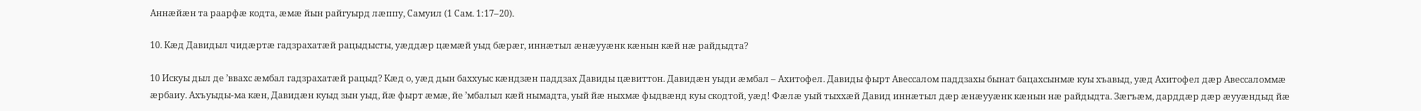Аннӕйӕн та раарфӕ кодта, ӕмӕ йын райгуырд лӕппу, Самуил (1 Сам. 1:17–20).

10. Кӕд Давидыл чидӕртӕ гадзрахатӕй рацыдысты, уӕддӕр цӕмӕй уыд бӕрӕг, иннӕтыл ӕнӕууӕнк кӕнын кӕй нӕ райдыдта?

10 Искуы дыл де ’ввахс ӕмбал гадзрахатӕй рацыд? Кӕд о, уӕд дын баххуыс кӕндзӕн паддзах Давиды цӕвиттон. Давидӕн уыди ӕмбал – Ахитофел. Давиды фырт Авессалом паддзахы бынат бацахсынмӕ куы хъавыд, уӕд Ахитофел дӕр Авессаломмӕ ӕрбаиу. Ахъуыды-ма кӕн, Давидӕн куыд зын уыд, йӕ фырт ӕмӕ, йе ’мбалыл кӕй нымадта, уый йӕ ныхмӕ фыдвӕнд куы скодтой, уӕд! Фӕлӕ уый тыххӕй Давид иннӕтыл дӕр ӕнӕууӕнк кӕнын нӕ райдыдта. Зӕгъӕм, дарддӕр дӕр ӕууӕндыд йӕ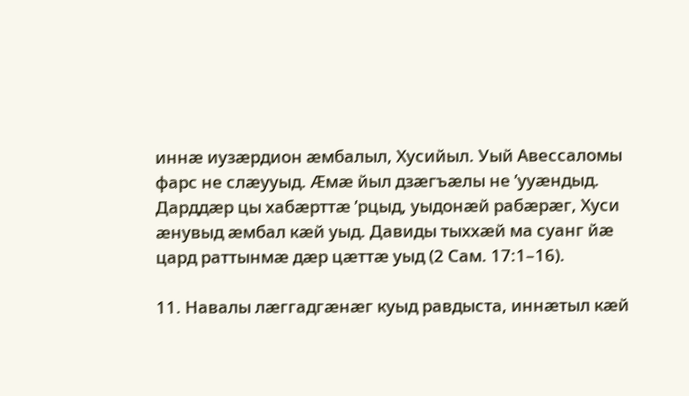иннӕ иузӕрдион ӕмбалыл, Хусийыл. Уый Авессаломы фарс не слӕууыд. Ӕмӕ йыл дзӕгъӕлы не ’ууӕндыд. Дарддӕр цы хабӕрттӕ ’рцыд, уыдонӕй рабӕрӕг, Хуси ӕнувыд ӕмбал кӕй уыд. Давиды тыххӕй ма суанг йӕ цард раттынмӕ дӕр цӕттӕ уыд (2 Сам. 17:1–16).

11. Навалы лӕггадгӕнӕг куыд равдыста, иннӕтыл кӕй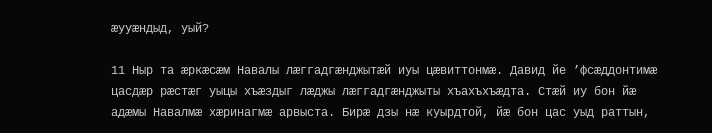ӕууӕндыд, уый?

11 Ныр та ӕркӕсӕм Навалы лӕггадгӕнджытӕй иуы цӕвиттонмӕ. Давид йе ’фсӕддонтимӕ цасдӕр рӕстӕг уыцы хъӕздыг лӕджы лӕггадгӕнджыты хъахъхъӕдта. Стӕй иу бон йӕ адӕмы Навалмӕ хӕринагмӕ арвыста. Бирӕ дзы нӕ куырдтой, йӕ бон цас уыд раттын,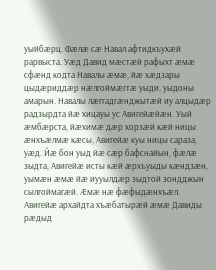уыйбӕрц. Фӕлӕ сӕ Навал афтидкъухӕй рарвыста. Уӕд Давид мӕстӕй рафыхт ӕмӕ сфӕнд кодта Навалы ӕмӕ, йӕ хӕдзары цыдӕриддӕр нӕлгоймӕгтӕ уыди, уыдоны амарын. Навалы лӕггадгӕнджытӕй иу алцыдӕр радзырдта йӕ хицауы ус Авигейӕйӕн. Уый ӕмбӕрста, йӕхимӕ дӕр хорзӕй кӕй ницы ӕнхъӕлмӕ кӕсы, Авигейӕ куы ницы сараза, уӕд. Йӕ бон уыд йӕ сӕр бафснайын, фӕлӕ зыдта, Авигейӕ исты кӕй ӕрхъуыды кӕндзӕн, уымӕн ӕмӕ йӕ иууылдӕр зыдтой зондджын сылгоймагӕй. Ӕмӕ нӕ фӕфыдӕнхъӕл. Авигейӕ архайдта хъӕбатырӕй ӕмӕ Давиды рӕдыд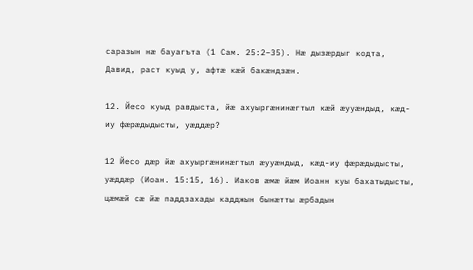саразын нӕ бауагъта (1 Сам. 25:2–35). Нӕ дызӕрдыг кодта, Давид, раст куыд у, афтӕ кӕй бакӕндзӕн.

12. Йесо куыд равдыста, йӕ ахуыргӕнинӕгтыл кӕй ӕууӕндыд, кӕд-иу фӕрӕдыдысты, уӕддӕр?

12 Йесо дӕр йӕ ахуыргӕнинӕгтыл ӕууӕндыд, кӕд-иу фӕрӕдыдысты, уӕддӕр (Иоан. 15:15, 16). Иаков ӕмӕ йӕм Иоанн куы бахатыдысты, цӕмӕй сӕ йӕ паддзахады кадджын бынӕтты ӕрбадын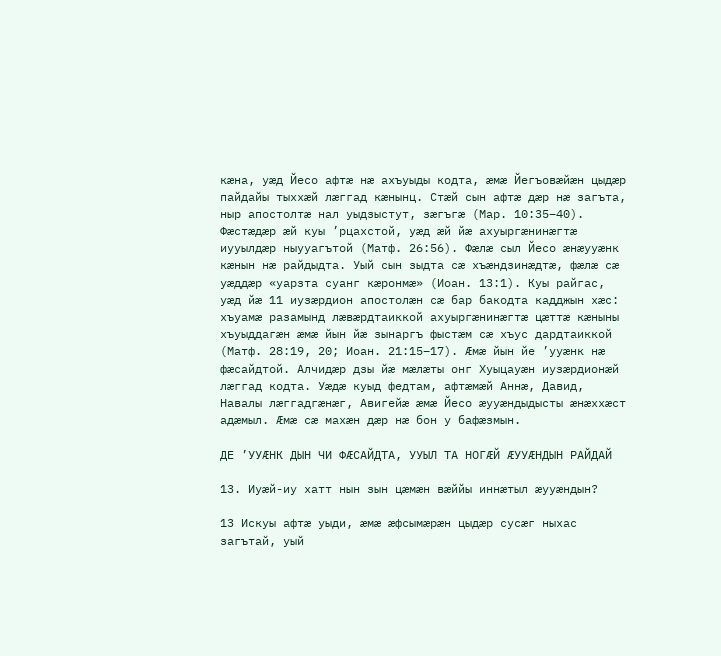кӕна, уӕд Йесо афтӕ нӕ ахъуыды кодта, ӕмӕ Йегъовӕйӕн цыдӕр пайдайы тыххӕй лӕггад кӕнынц. Стӕй сын афтӕ дӕр нӕ загъта, ныр апостолтӕ нал уыдзыстут, зӕгъгӕ (Мар. 10:35–40). Фӕстӕдӕр ӕй куы ’рцахстой, уӕд ӕй йӕ ахуыргӕнинӕгтӕ иууылдӕр ныууагътой (Матф. 26:56). Фӕлӕ сыл Йесо ӕнӕууӕнк кӕнын нӕ райдыдта. Уый сын зыдта сӕ хъӕндзинӕдтӕ, фӕлӕ сӕ уӕддӕр «уарзта суанг кӕронмӕ» (Иоан. 13:1). Куы райгас, уӕд йӕ 11 иузӕрдион апостолӕн сӕ бар бакодта кадджын хӕс: хъуамӕ разамынд лӕвӕрдтаиккой ахуыргӕнинӕгтӕ цӕттӕ кӕныны хъуыддагӕн ӕмӕ йын йӕ зынаргъ фыстӕм сӕ хъус дардтаиккой (Матф. 28:19, 20; Иоан. 21:15–17). Ӕмӕ йын йе ’ууӕнк нӕ фӕсайдтой. Алчидӕр дзы йӕ мӕлӕты онг Хуыцауӕн иузӕрдионӕй лӕггад кодта. Уӕдӕ куыд федтам, афтӕмӕй Аннӕ, Давид, Навалы лӕггадгӕнӕг, Авигейӕ ӕмӕ Йесо ӕууӕндыдысты ӕнӕххӕст адӕмыл. Ӕмӕ сӕ махӕн дӕр нӕ бон у бафӕзмын.

ДЕ ’УУӔНК ДЫН ЧИ ФӔСАЙДТА, УУЫЛ ТА НОГӔЙ ӔУУӔНДЫН РАЙДАЙ

13. Иуӕй-иу хатт нын зын цӕмӕн вӕййы иннӕтыл ӕууӕндын?

13 Искуы афтӕ уыди, ӕмӕ ӕфсымӕрӕн цыдӕр сусӕг ныхас загътай, уый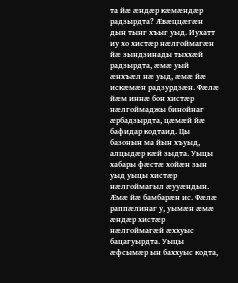та йӕ ӕндӕр кӕмӕндӕр радзырдта? Ӕвӕццӕгӕн дын тынг хъыг уыд. Иухатт иу хо хистӕр нӕлгоймагӕн йӕ зындзинады тыххӕй радзырдта, ӕмӕ уый ӕнхъӕл нӕ уыд, ӕмӕ йӕ искӕмӕн радзурдзӕн. Фӕлӕ йӕм иннӕ бон хистӕр нӕлгоймаджы бинойнаг ӕрбадзырдта, цӕмӕй йӕ бафидар кодтаид. Цы базонын ма йын хъуыд, алцыдӕр кӕй зыдта. Уыцы хабары фӕстӕ хойӕн зын уыд уыцы хистӕр нӕлгоймагыл ӕууӕндын. Ӕмӕ йӕ бамбарӕн ис. Фӕлӕ раппӕлинаг у, уымӕн ӕмӕ ӕндӕр хистӕр нӕлгоймагӕй ӕххуыс бацагуырдта. Уыцы ӕфсымӕр ын баххуыс кодта,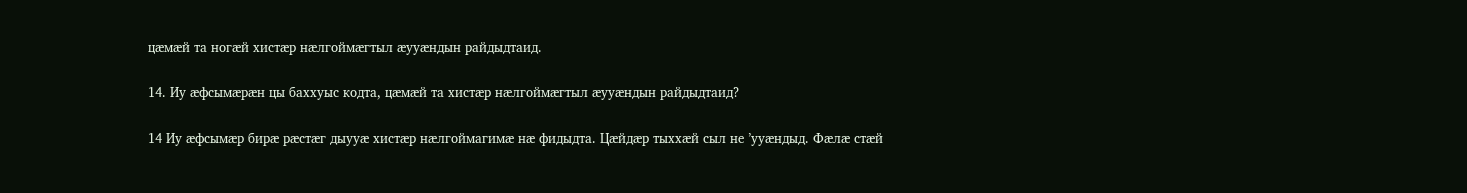цӕмӕй та ногӕй хистӕр нӕлгоймӕгтыл ӕууӕндын райдыдтаид.

14. Иу ӕфсымӕрӕн цы баххуыс кодта, цӕмӕй та хистӕр нӕлгоймӕгтыл ӕууӕндын райдыдтаид?

14 Иу ӕфсымӕр бирӕ рӕстӕг дыууӕ хистӕр нӕлгоймагимӕ нӕ фидыдта. Цӕйдӕр тыххӕй сыл не ’ууӕндыд. Фӕлӕ стӕй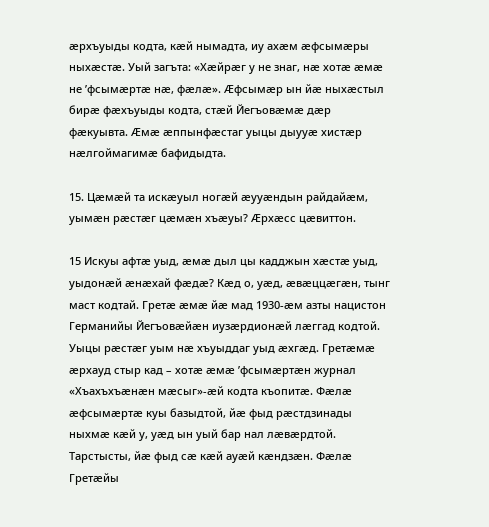ӕрхъуыды кодта, кӕй нымадта, иу ахӕм ӕфсымӕры ныхӕстӕ. Уый загъта: «Хӕйрӕг у не знаг, нӕ хотӕ ӕмӕ не ’фсымӕртӕ нӕ, фӕлӕ». Ӕфсымӕр ын йӕ ныхӕстыл бирӕ фӕхъуыды кодта, стӕй Йегъовӕмӕ дӕр фӕкуывта. Ӕмӕ ӕппынфӕстаг уыцы дыууӕ хистӕр нӕлгоймагимӕ бафидыдта.

15. Цӕмӕй та искӕуыл ногӕй ӕууӕндын райдайӕм, уымӕн рӕстӕг цӕмӕн хъӕуы? Ӕрхӕсс цӕвиттон.

15 Искуы афтӕ уыд, ӕмӕ дыл цы кадджын хӕстӕ уыд, уыдонӕй ӕнӕхай фӕдӕ? Кӕд о, уӕд, ӕвӕццӕгӕн, тынг маст кодтай. Гретӕ ӕмӕ йӕ мад 1930-ӕм азты нацистон Германийы Йегъовӕйӕн иузӕрдионӕй лӕггад кодтой. Уыцы рӕстӕг уым нӕ хъуыддаг уыд ӕхгӕд. Гретӕмӕ ӕрхауд стыр кад – хотӕ ӕмӕ ’фсымӕртӕн журнал «Хъахъхъӕнӕн мӕсыг»-ӕй кодта къопитӕ. Фӕлӕ ӕфсымӕртӕ куы базыдтой, йӕ фыд рӕстдзинады ныхмӕ кӕй у, уӕд ын уый бар нал лӕвӕрдтой. Тарстысты, йӕ фыд сӕ кӕй ауӕй кӕндзӕн. Фӕлӕ Гретӕйы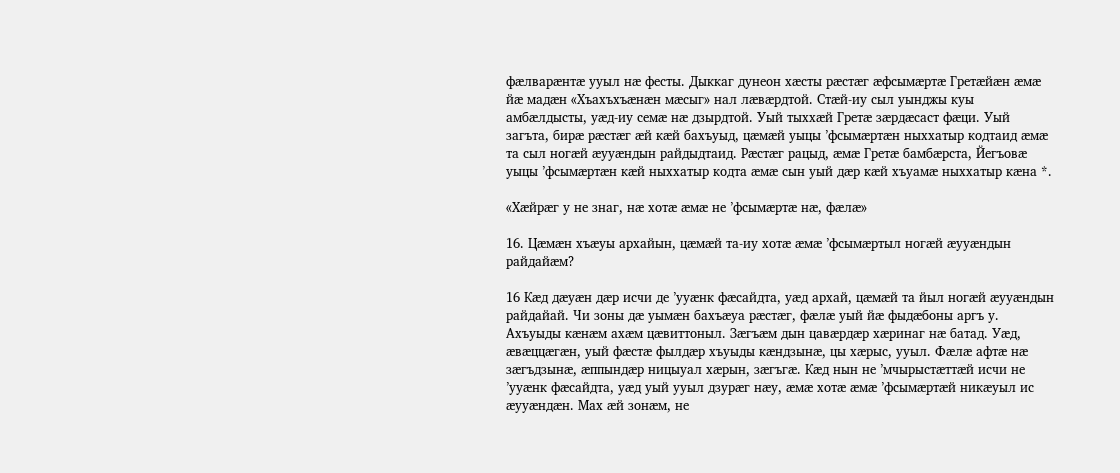фӕлварӕнтӕ ууыл нӕ фесты. Дыккаг дунеон хӕсты рӕстӕг ӕфсымӕртӕ Гретӕйӕн ӕмӕ йӕ мадӕн «Хъахъхъӕнӕн мӕсыг» нал лӕвӕрдтой. Стӕй-иу сыл уынджы куы амбӕлдысты, уӕд-иу семӕ нӕ дзырдтой. Уый тыххӕй Гретӕ зӕрдӕсаст фӕци. Уый загъта, бирӕ рӕстӕг ӕй кӕй бахъуыд, цӕмӕй уыцы ’фсымӕртӕн ныххатыр кодтаид ӕмӕ та сыл ногӕй ӕууӕндын райдыдтаид. Рӕстӕг рацыд, ӕмӕ Гретӕ бамбӕрста, Йегъовӕ уыцы ’фсымӕртӕн кӕй ныххатыр кодта ӕмӕ сын уый дӕр кӕй хъуамӕ ныххатыр кӕна *.

«Хӕйрӕг у не знаг, нӕ хотӕ ӕмӕ не ’фсымӕртӕ нӕ, фӕлӕ»

16. Цӕмӕн хъӕуы архайын, цӕмӕй та-иу хотӕ ӕмӕ ’фсымӕртыл ногӕй ӕууӕндын райдайӕм?

16 Кӕд дӕуӕн дӕр исчи де ’ууӕнк фӕсайдта, уӕд архай, цӕмӕй та йыл ногӕй ӕууӕндын райдайай. Чи зоны дӕ уымӕн бахъӕуа рӕстӕг, фӕлӕ уый йӕ фыдӕбоны аргъ у. Ахъуыды кӕнӕм ахӕм цӕвиттоныл. Зӕгъӕм дын цавӕрдӕр хӕринаг нӕ батад. Уӕд, ӕвӕццӕгӕн, уый фӕстӕ фылдӕр хъуыды кӕндзынӕ, цы хӕрыс, ууыл. Фӕлӕ афтӕ нӕ зӕгъдзынӕ, ӕппындӕр ницыуал хӕрын, зӕгъгӕ. Кӕд нын не ’мчырыстӕттӕй исчи не ’ууӕнк фӕсайдта, уӕд уый ууыл дзурӕг нӕу, ӕмӕ хотӕ ӕмӕ ’фсымӕртӕй никӕуыл ис ӕууӕндӕн. Мах ӕй зонӕм, не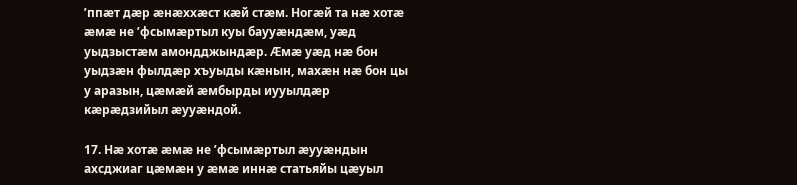’ппӕт дӕр ӕнӕххӕст кӕй стӕм. Ногӕй та нӕ хотӕ ӕмӕ не ’фсымӕртыл куы баууӕндӕм, уӕд уыдзыстӕм амондджындӕр. Ӕмӕ уӕд нӕ бон уыдзӕн фылдӕр хъуыды кӕнын, махӕн нӕ бон цы у аразын, цӕмӕй ӕмбырды иууылдӕр кӕрӕдзийыл ӕууӕндой.

17. Нӕ хотӕ ӕмӕ не ’фсымӕртыл ӕууӕндын ахсджиаг цӕмӕн у ӕмӕ иннӕ статьяйы цӕуыл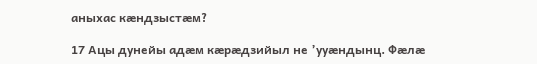аныхас кӕндзыстӕм?

17 Ацы дунейы адӕм кӕрӕдзийыл не ’ууӕндынц. Фӕлӕ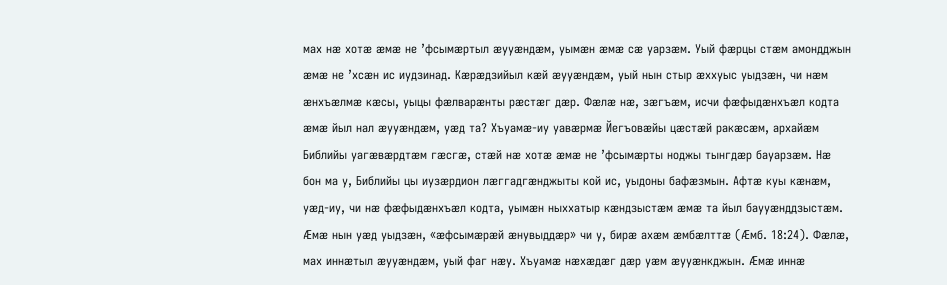мах нӕ хотӕ ӕмӕ не ’фсымӕртыл ӕууӕндӕм, уымӕн ӕмӕ сӕ уарзӕм. Уый фӕрцы стӕм амондджын ӕмӕ не ’хсӕн ис иудзинад. Кӕрӕдзийыл кӕй ӕууӕндӕм, уый нын стыр ӕххуыс уыдзӕн, чи нӕм ӕнхъӕлмӕ кӕсы, уыцы фӕлварӕнты рӕстӕг дӕр. Фӕлӕ нӕ, зӕгъӕм, исчи фӕфыдӕнхъӕл кодта ӕмӕ йыл нал ӕууӕндӕм, уӕд та? Хъуамӕ-иу уавӕрмӕ Йегъовӕйы цӕстӕй ракӕсӕм, архайӕм Библийы уагӕвӕрдтӕм гӕсгӕ, стӕй нӕ хотӕ ӕмӕ не ’фсымӕрты ноджы тынгдӕр бауарзӕм. Нӕ бон ма у, Библийы цы иузӕрдион лӕггадгӕнджыты кой ис, уыдоны бафӕзмын. Афтӕ куы кӕнӕм, уӕд-иу, чи нӕ фӕфыдӕнхъӕл кодта, уымӕн ныххатыр кӕндзыстӕм ӕмӕ та йыл баууӕнддзыстӕм. Ӕмӕ нын уӕд уыдзӕн, «ӕфсымӕрӕй ӕнувыддӕр» чи у, бирӕ ахӕм ӕмбӕлттӕ (Ӕмб. 18:24). Фӕлӕ, мах иннӕтыл ӕууӕндӕм, уый фаг нӕу. Хъуамӕ нӕхӕдӕг дӕр уӕм ӕууӕнкджын. Ӕмӕ иннӕ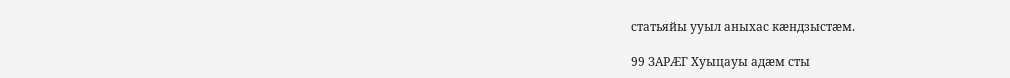статьяйы ууыл аныхас кӕндзыстӕм.

99 ЗАРӔГ Хуыцауы адӕм сты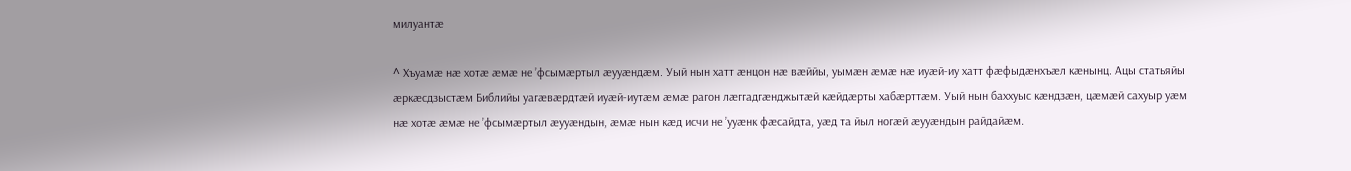милуантӕ

^ Хъуамӕ нӕ хотӕ ӕмӕ не ’фсымӕртыл ӕууӕндӕм. Уый нын хатт ӕнцон нӕ вӕййы, уымӕн ӕмӕ нӕ иуӕй-иу хатт фӕфыдӕнхъӕл кӕнынц. Ацы статьяйы ӕркӕсдзыстӕм Библийы уагӕвӕрдтӕй иуӕй-иутӕм ӕмӕ рагон лӕггадгӕнджытӕй кӕйдӕрты хабӕрттӕм. Уый нын баххуыс кӕндзӕн, цӕмӕй сахуыр уӕм нӕ хотӕ ӕмӕ не ’фсымӕртыл ӕууӕндын, ӕмӕ нын кӕд исчи не ’ууӕнк фӕсайдта, уӕд та йыл ногӕй ӕууӕндын райдайӕм.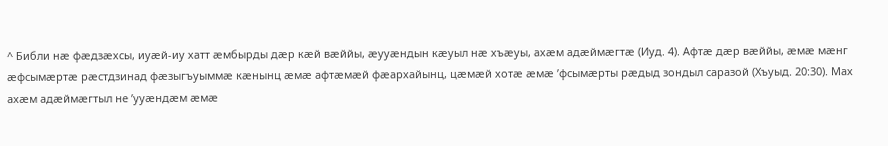^ Библи нӕ фӕдзӕхсы, иуӕй-иу хатт ӕмбырды дӕр кӕй вӕййы, ӕууӕндын кӕуыл нӕ хъӕуы, ахӕм адӕймӕгтӕ (Иуд. 4). Афтӕ дӕр вӕййы, ӕмӕ мӕнг ӕфсымӕртӕ рӕстдзинад фӕзыгъуыммӕ кӕнынц ӕмӕ афтӕмӕй фӕархайынц, цӕмӕй хотӕ ӕмӕ ’фсымӕрты рӕдыд зондыл саразой (Хъуыд. 20:30). Мах ахӕм адӕймӕгтыл не ’ууӕндӕм ӕмӕ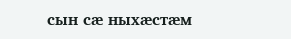сын сӕ ныхӕстӕм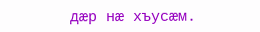дӕр нӕ хъусӕм.